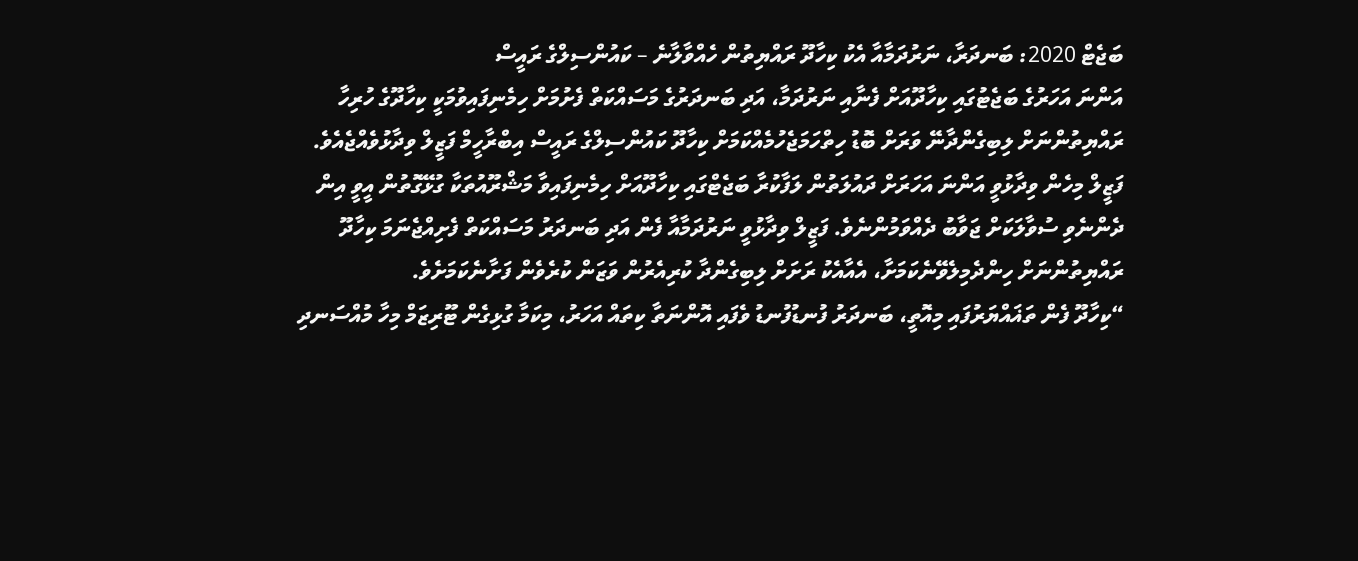ބަޖެޓް 2020: ބަނދަރާ، ނަރުދަމާއާ އެކު ކިހާދޫ ރައްޔިތުން ހެއްވާލާނެ – ކައުންސިލްގެ ރައީސް
އަންނަ އަހަރުގެ ބަޖެޓުގައި ކިހާދޫއަށް ފެނާއި ނަރުދަމާ، އަދި ބަނދަރުގެ މަސައްކަތް ފެށުމަށް ހިމެނިފައިވުމަކީ ކިހާދޫގެ ހުރިހާ ރައްޔިތުންނަށް ލިބިގެންދާނޭ ވަރަށް ބޮޑު ހިތްހަމަޖެހުމެއްކަމަށް ކިހާދޫ ކައުންސިލްގެ ރައީސް އިބްރާހީމް ފަޒީލް ވިދާޅުވެއްޖެއެވެ.
ފަޒީލް މިހެން ވިދާޅުވީ އަންނަ އަހަރަށް ދައުލަތުން ލަފާކުރާ ބަޖެޓްގައި ކިހާދޫއަށް ހިމެނިފައިވާ މަޝްރޫއުތަކާ ގުޅޭގޮތުން އީވީ އިން ދެންނެވި ސުވާލަކަށް ޖަވާބު ދެއްވަމުންނެވެ. ފަޒީލް ވިދާޅުވީ ނަރުދަމާއާ ފެން އަދި ބަނދަރު މަސައްކަތް ފެށިއްޖެނަމަ ކިހާދޫ ރައްޔިތުންނަށް ހިންދެމިލެވޭނެކަމަށާ، އެއާއެކު ރަށަށް ލިބިގެންދާ ކުރިއެރުން ވަޒަން ކުރެވެން ފަށާނެކަމަށެވެ.
“ކިހާދޫ ފެން ތަޣައްޔަރުފައި މިއޮތީ، ބަނދަރު ފުނޑުފުނޑު ވެފައި އޮންނަތާ ކިތައް އަހަރު، މިކަމާ ގުޅިގެން ޓޫރިޒަމް މިހާ މުއްސަނދި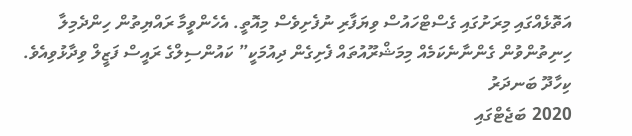އަތޮޅެއްގައި މިރަށުގައި ގެސްޓްހައުސް ވިޔަފާރި ނުފެށިވެސް މިއޮތީ. އެހެންވީމާ ރައްޔިތުން ހިންދެމިލާ ހިނިތުންވުން ގެންނާނެކަމެއް މިމަޝްރޫއުތައް ފެށިގެން ދިއުމަކީ” ކައުންސިލްގެ ރައީސް ފަޒީލް ވިދާޅުވިއެވެ.
ކިހާދޫ ބަނދަރު
2020 ބަޖެޓްގައި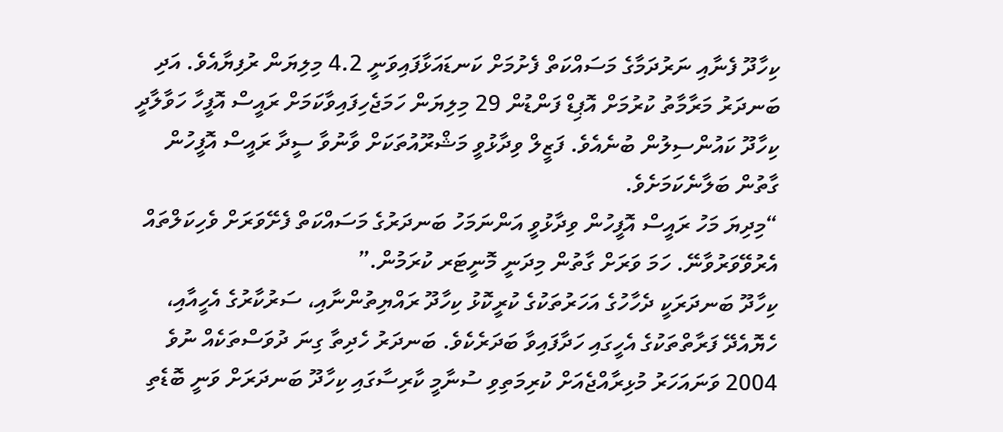ކިހާދޫ ފެނާއި ނަރުދަމާގެ މަސައްކަތް ފެށުމަށް ކަނޑައަޅާފައިވަނީ 4.2 މިލިޔަން ރުފިޔާއެވެ. އަދި ބަނދަރު މަރާމާތު ކުރުމަށް އޮޕިޑް ފަންޑުން 29 މިލިޔަން ހަމަޖެހިފައިވާކަމަށް ރައީސް އޮފީހާ ހަވާލާދީ ކިހާދޫ ކައުންސިލުން ބުނެއެވެ. ފަޒީލް ވިދާޅުވީ މަޝްރޫއުތަކަށް ވާނުވާ ސީދާ ރައީސް އޮފީހުން ގާތުން ބަލާނެކަމަށެވެ.
“މިދިޔަ މަހު ރައީސް އޮފީހުން ވިދާޅުވީ އަންނަމަހު ބަނދަރުގެ މަސައްކަތް ފެށޭވަރަށް ވެހިކަލްތައް އެރުވޭވަރުވާނޭ. ހަމަ ވަރަށް ގާތުން މިދަނީ މޮނީޓަރ ކުރަމުން.”
ކިހާދޫ ބަނދަރަކީ ދެހާހުގެ އަހަރުތަކުގެ ކުރީކޮޅު ކިހާދޫ ރައްޔިތުންނާއި، ސަރުކާރުގެ އެހީއާއި، ހެޔޮއެދޭ ފަރާތްތަކުގެ އެހީގައި ހަދާފައިވާ ބަދަރެކެވެ. ބަނދަރު ހެދިތާ ގިނަ ދުވަސްތަކެއް ނުވެ 2004 ވަނައަހަރު މުޅިރާއްޖެއަށް ކުރިމަތިވި ސުނާމީ ކާރިސާގައި ކިހާދޫ ބަނދަރަށް ވަނީ ބޮޑެތި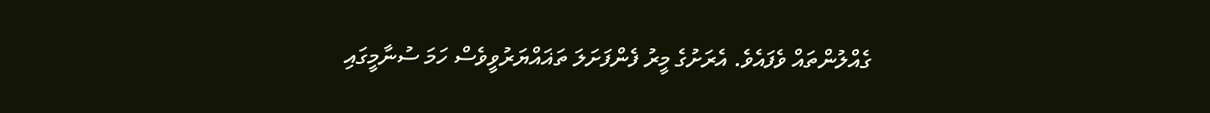ގެއްލުންތައް ވެފައެވެ. އެރަށުގެ މީރު ފެންފަށަލަ ތަޣައްޔަރުވީވެސް ހަމަ ސުނާމީގައި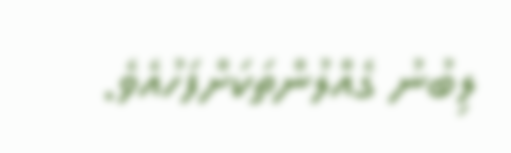ލިބުނު ގެއްލުންތަކަށްފަހުއެވެ.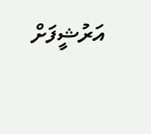އަރުޝީފަށް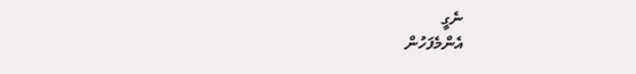ނެގީ
އެންމެފަހުން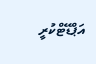އަޕްޑޭޓްކުރީ